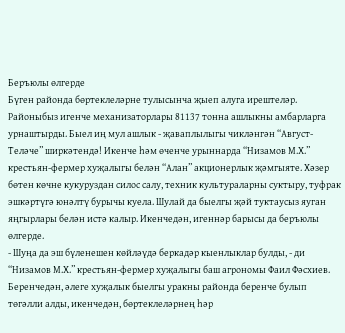Беръюлы өлгерде
Бүген районда бөртеклеләрне тулысынча җыеп алуга ирештеләр. Районыбыз игенче механизаторлары 81137 тонна ашлыкны амбарларга урнаштырды. Быел иң мул ашлык - җаваплылыгы чикләнгән “Август-Теләче” ширкәтендә! Икенче һәм өченче урыннарда “Низамов М.Х.” крестьян-фермер хуҗалыгы белән “Алан” акционерлык җәмгыяте. Хәзер бөтен көчне кукуруздан силос салу, техник культураларны суктыру, туфрак эшкәртүгә юнәлтү бурычы куела. Шулай да быелгы җәй туктаусыз яуган яңгырлары белән истә калыр. Икенчедән, игеннәр барысы да беръюлы өлгерде.
- Шуңа да эш бүленешен көйләүдә беркадәр кыенлыклар булды, - ди “Низамов М.Х.” крестьян-фермер хуҗалыгы баш агрономы Фаил Фәсхиев.
Беренчедән, әлеге хуҗалык быелгы уракны районда беренче булып төгәлли алды, икенчедән, бөртеклеләрнең һәр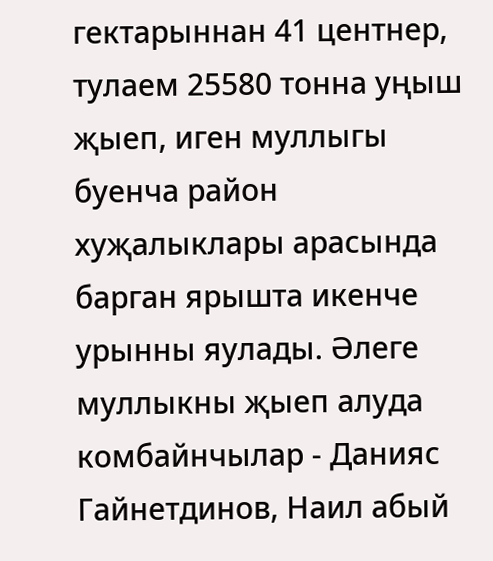гектарыннан 41 центнер, тулаем 25580 тонна уңыш җыеп, иген муллыгы буенча район хуҗалыклары арасында барган ярышта икенче урынны яулады. Әлеге муллыкны җыеп алуда комбайнчылар - Данияс Гайнетдинов, Наил абый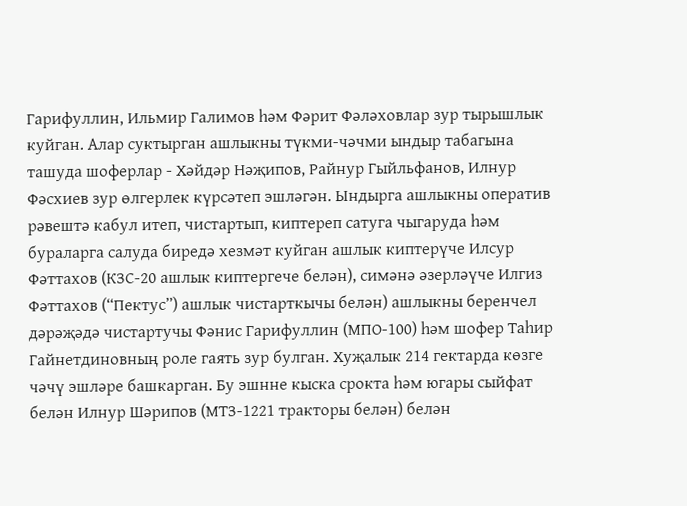Гарифуллин, Ильмир Галимов һәм Фәрит Фәләховлар зур тырышлык куйган. Алар суктырган ашлыкны түкми-чәчми ындыр табагына ташуда шоферлар - Хәйдәр Нәҗипов, Райнур Гыйльфанов, Илнур Фәсхиев зур өлгерлек күрсәтеп эшләгән. Ындырга ашлыкны оператив рәвештә кабул итеп, чистартып, киптереп сатуга чыгаруда һәм бураларга салуда биредә хезмәт куйган ашлык киптерүче Илсур Фәттахов (КЗС-20 ашлык киптергече белән), симәнә әзерләүче Илгиз Фәттахов (“Пектус”) ашлык чистарткычы белән) ашлыкны беренчел дәрәҗәдә чистартучы Фәнис Гарифуллин (МПО-100) һәм шофер Таһир Гайнетдиновның роле гаять зур булган. Хуҗалык 214 гектарда көзге чәчү эшләре башкарган. Бу эшнне кыска срокта һәм югары сыйфат белән Илнур Шәрипов (МТЗ-1221 тракторы белән) белән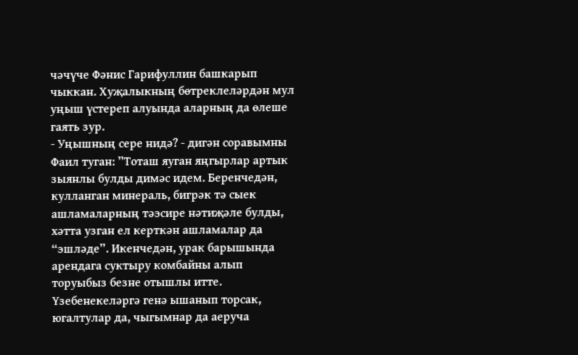чәчүче Фәнис Гарифуллин башкарып чыккан. Хуҗалыкның бөтреклеләрдән мул уңыш үстереп алуында аларның да өлеше гаять зур.
- Уңышның сере нидә? - дигән соравымны Фаил туган: ”Тоташ яуган яңгырлар артык зыянлы булды димәс идем. Беренчедән, кулланган минераль, бигрәк тә сыек ашламаларның тәэсире нәтиҗәле булды, хәтта узган ел керткән ашламалар да “эшләде”. Икенчедән, урак барышында арендага суктыру комбайны алып торуыбыз безне отышлы итте. Үзебенекеләргә генә ышанып торсак, югалтулар да, чыгымнар да аеруча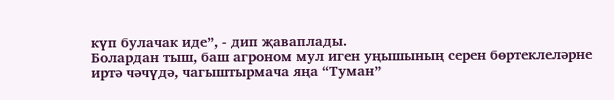күп булачак иде”, - дип җаваплады.
Болардан тыш, баш агроном мул иген уңышының серен бөртеклеләрне иртә чәчүдә, чагыштырмача яңа “Туман”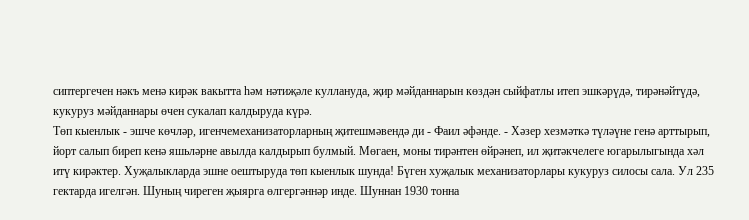сиптергечен нәкъ менә кирәк вакытта һәм нәтиҗәле куллануда, җир мәйданнарын көздән сыйфатлы итеп эшкәрүдә, тирәнәйтүдә, кукуруз мәйданнары өчен сукалап калдыруда күрә.
Төп кыенлык - эшче көчләр, игенчемеханизаторларның җитешмәвендә ди - Фаил әфәнде. - Хәзер хезмәткә түләүне генә арттырып, йорт салып биреп кенә яшьләрне авылда калдырып булмый. Мөгаен, моны тирәнтен өйрәнеп, ил җитәкчелеге югарылыгында хәл итү кирәктер. Хуҗалыкларда эшне оештыруда төп кыенлык шунда! Бүген хуҗалык механизаторлары кукуруз силосы сала. Ул 235 гектарда игелгән. Шуның чиреген җыярга өлгергәннәр инде. Шуннан 1930 тонна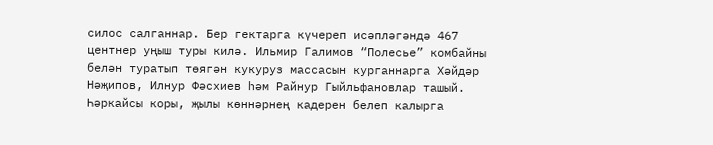силос салганнар. Бер гектарга күчереп исәпләгәндә 467 центнер уңыш туры килә. Ильмир Галимов “Полесье” комбайны белән туратып төягән кукуруз массасын курганнарга Хәйдәр Нәҗипов, Илнур Фәсхиев һәм Райнур Гыйльфановлар ташый. Һәркайсы коры, җылы көннәрнең кадерен белеп калырга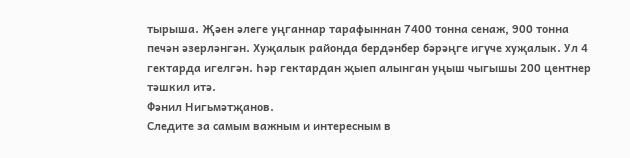тырыша. Җәен әлеге уңганнар тарафыннан 7400 тонна сенаж, 900 тонна печән әзерләнгән. Хуҗалык районда бердәнбер бәрәңге игүче хуҗалык. Ул 4 гектарда игелгән. Һәр гектардан җыеп алынган уңыш чыгышы 200 центнер тәшкил итә.
Фәнил Нигьмәтҗанов.
Следите за самым важным и интересным в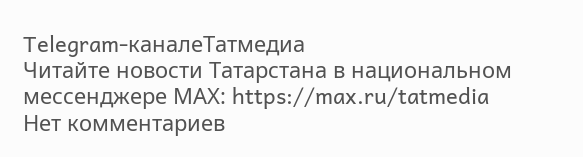Telegram-каналеТатмедиа
Читайте новости Татарстана в национальном мессенджере MАХ: https://max.ru/tatmedia
Нет комментариев